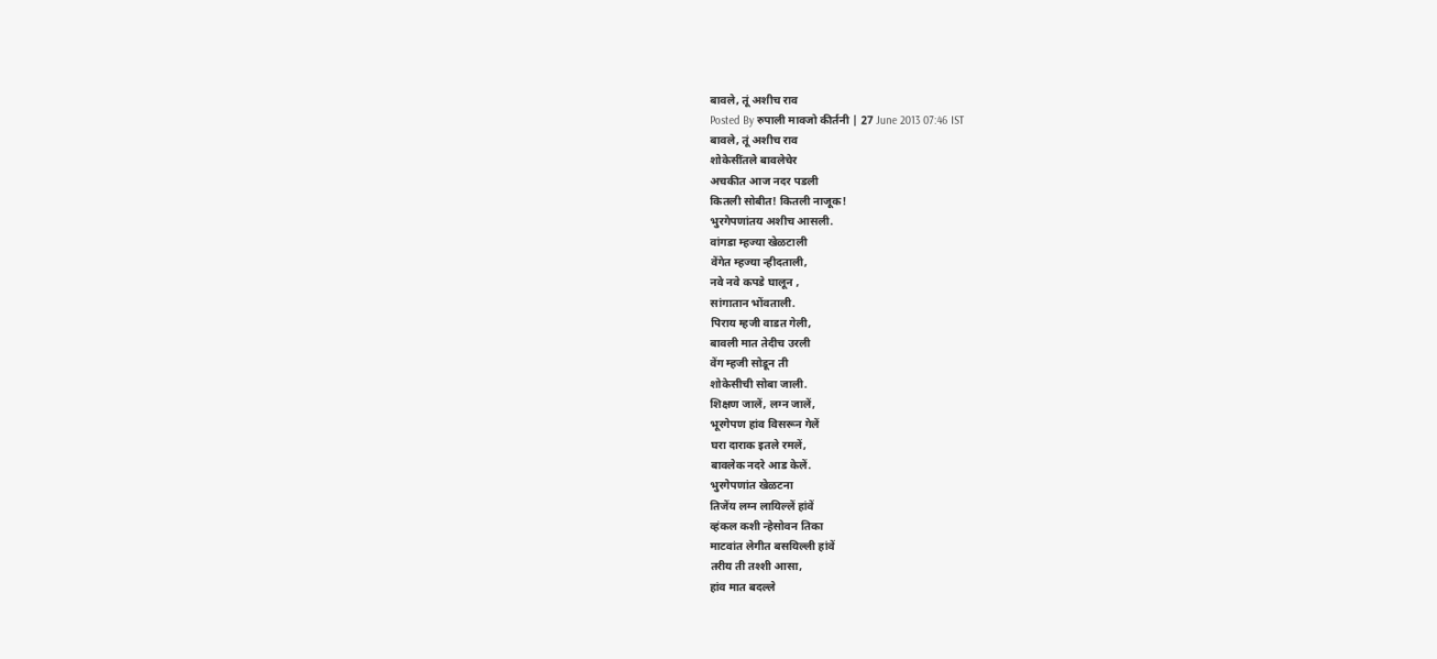बावले, तूं अशीच राव
Posted By रुपाली मावजो कीर्तनी | 27 June 2013 07:46 IST
बावले, तूं अशीच राव
शोकेसींतले बावलेचेर
अचकीत आज नदर पडली
कितली सोबीत! कितली नाजूक!
भुरगेपणांतय अशीच आसली.
वांगडा म्हज्या खेळटाली
वेंगेत म्हज्या न्हीदताली,
नवे नवे कपडे घालून ,
सांगातान भोंवताली.
पिराय म्हजी वाडत गेली,
बावली मात तेदीच उरली
वेंग म्हजी सोडून ती
शोकेसीची सोबा जाली.
शिक्षण जालें, लग्न जालें,
भूरगेपण हांव विसरून गेलें
घरा दाराक इतले रमलें,
बावलेक नदरे आड केलें.
भुरगेपणांत खेळटना
तिजेंय लग्न लायिल्लें हांवें
व्हंकल कशी न्हेसोवन तिका
माटवांत लेगीत बसयिल्ली हांवें
तरीय ती तश्शी आसा,
हांव मात बदल्ले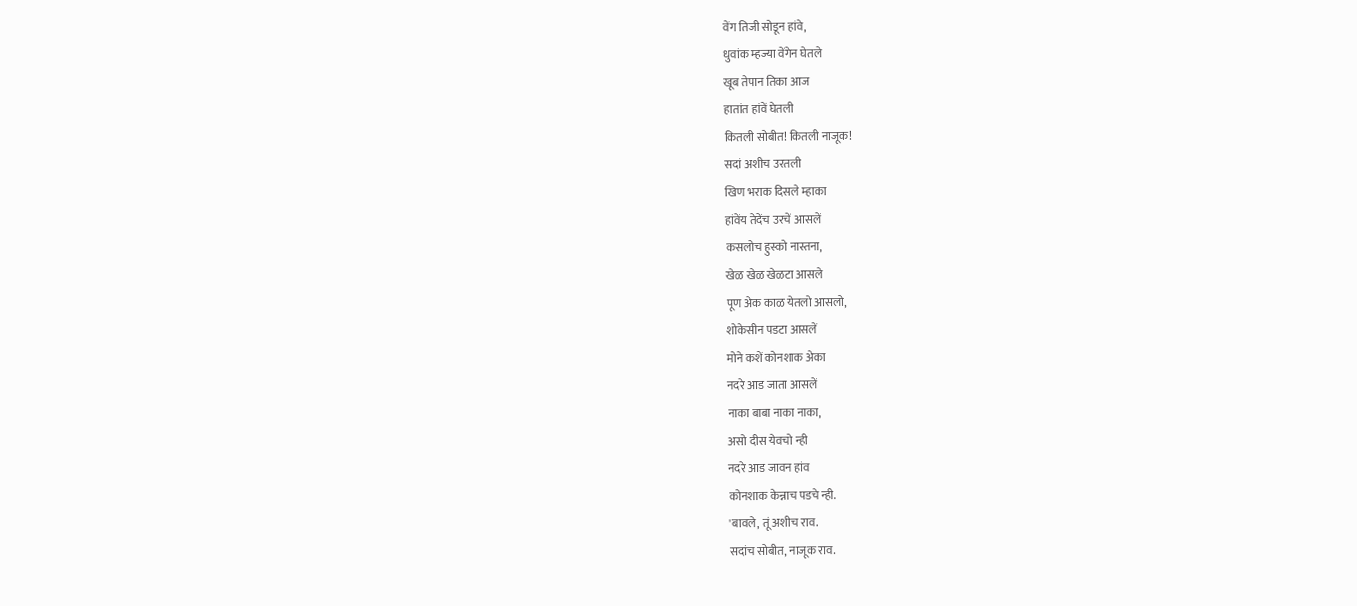वेंग तिजी सोडून हांवे,
धुवांक म्हज्या वेंगेन घेतले
खूब तेपान तिका आज
हातांत हांवें घेतली
कितली सोबीत! कितली नाजूक!
सदां अशीच उरतली
खिण भराक दिसले म्हाका
हांवेंय तेदेंच उरचें आसलें
कसलोच हुस्को नास्तना,
खेळ खेळ खेळटा आसले
पूण अेक काळ येतलो आसलो,
शोकेसीन पडटा आसलें
मोने कशें कोनशाक अेका
नदरे आड जाता आसलें
नाका बाबा नाका नाका,
असो दीस येवचो न्ही
नदरे आड जावन हांव
कोनशाक केन्नाच पडचे न्ही.
'बावले, तूं अशीच राव.
सदांच सोबीत, नाजूक राव.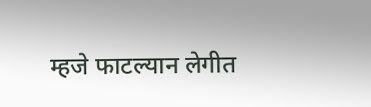म्हजे फाटल्यान लेगीत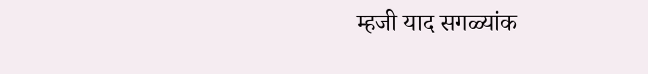म्हजी याद सगळ्यांक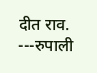दीत राव.
---रुपाली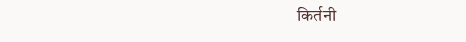किर्तनी